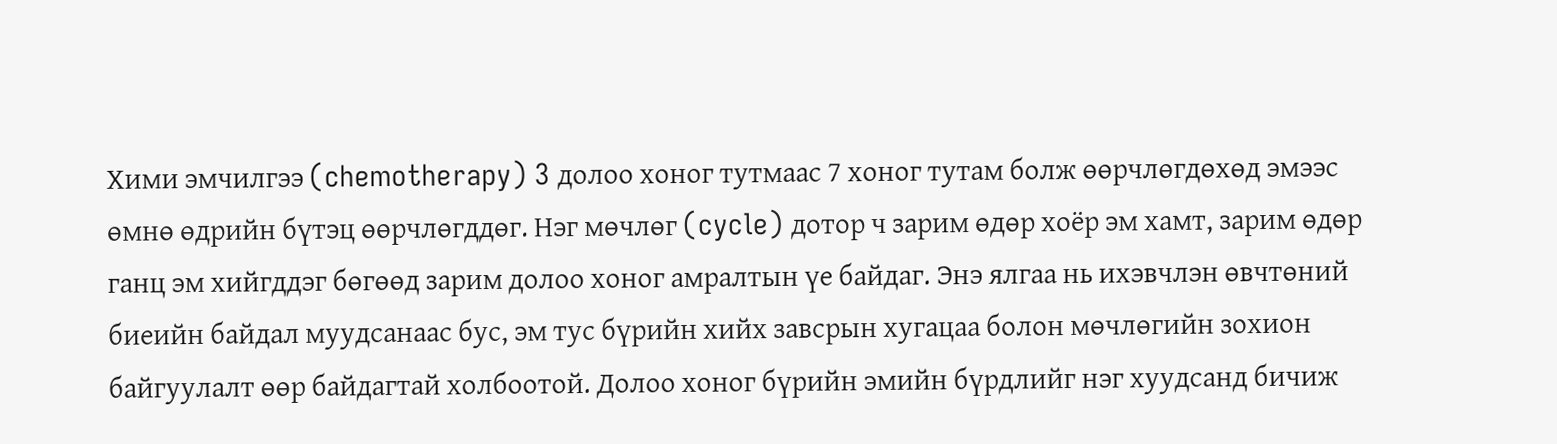Хими эмчилгээ (chemotherapy) 3 долоо хоног тутмаас 7 хоног тутам болж өөрчлөгдөхөд эмээс өмнө өдрийн бүтэц өөрчлөгддөг. Нэг мөчлөг (cycle) дотор ч зарим өдөр хоёр эм хамт, зарим өдөр ганц эм хийгддэг бөгөөд зарим долоо хоног амралтын үе байдаг. Энэ ялгаа нь ихэвчлэн өвчтөний биеийн байдал муудсанаас бус, эм тус бүрийн хийх завсрын хугацаа болон мөчлөгийн зохион байгуулалт өөр байдагтай холбоотой. Долоо хоног бүрийн эмийн бүрдлийг нэг хуудсанд бичиж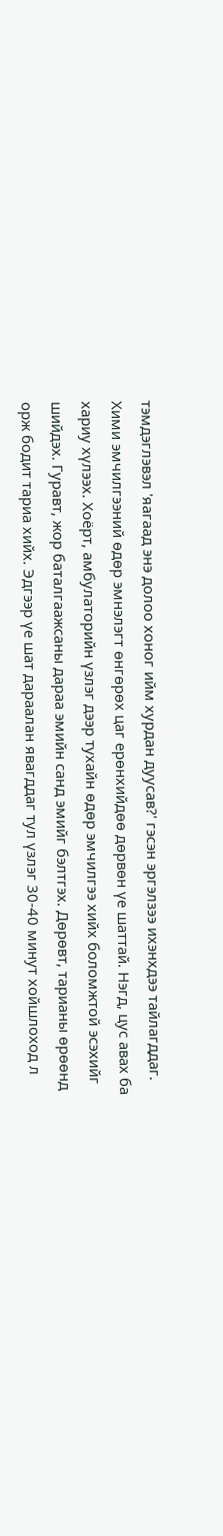тэмдэглэвэл 'яагаад энэ долоо хоног ийм хурдан дуусав?' гэсэн эргэлзээ ихэнхдээ тайлагддаг.
Хими эмчилгээний өдөр эмнэлэгт өнгөрөх цаг ерөнхийдөө дөрвөн үе шаттай. Нэгд, цус авах ба хариу хүлээх. Хоёрт, амбулаторийн үзлэг дээр тухайн өдөр эмчилгээ хийх боломжтой эсэхийг шийдэх. Гуравт, жор баталгаажсаны дараа эмийн санд эмийг бэлтгэх. Дөрөвт, тарианы өрөөнд орж бодит тариа хийх. Эдгээр үе шат дараалан явагддаг тул үзлэг 30-40 минут хойшлоход л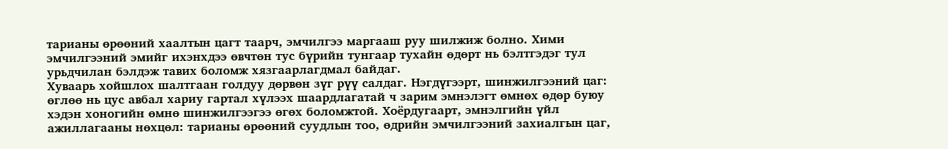тарианы өрөөний хаалтын цагт таарч, эмчилгээ маргааш руу шилжиж болно. Хими эмчилгээний эмийг ихэнхдээ өвчтөн тус бүрийн тунгаар тухайн өдөрт нь бэлтгэдэг тул урьдчилан бэлдэж тавих боломж хязгаарлагдмал байдаг.
Хуваарь хойшлох шалтгаан голдуу дөрвөн зүг рүү салдаг. Нэгдүгээрт, шинжилгээний цаг: өглөө нь цус авбал хариу гартал хүлээх шаардлагатай ч зарим эмнэлэгт өмнөх өдөр буюу хэдэн хоногийн өмнө шинжилгээгээ өгөх боломжтой. Хоёрдугаарт, эмнэлгийн үйл ажиллагааны нөхцөл: тарианы өрөөний суудлын тоо, өдрийн эмчилгээний захиалгын цаг,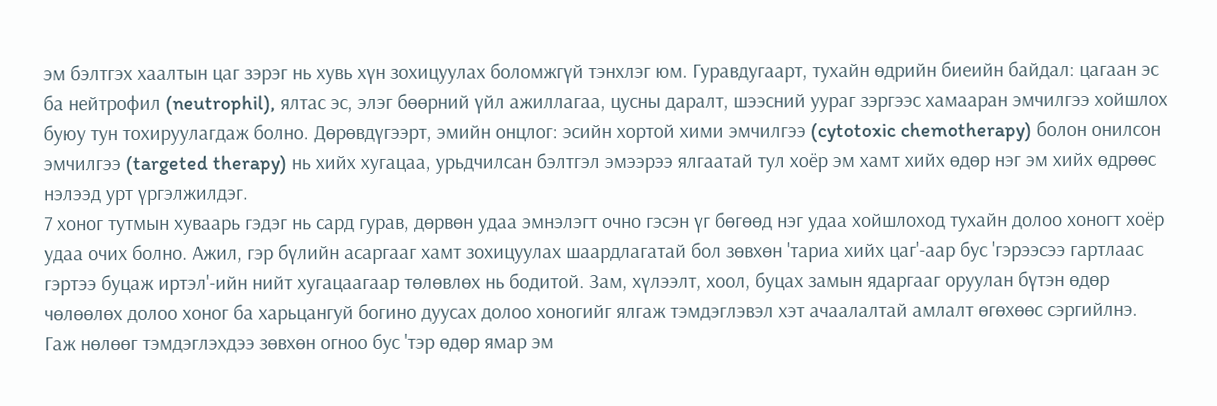эм бэлтгэх хаалтын цаг зэрэг нь хувь хүн зохицуулах боломжгүй тэнхлэг юм. Гуравдугаарт, тухайн өдрийн биеийн байдал: цагаан эс ба нейтрофил (neutrophil), ялтас эс, элэг бөөрний үйл ажиллагаа, цусны даралт, шээсний уураг зэргээс хамааран эмчилгээ хойшлох буюу тун тохируулагдаж болно. Дөрөвдүгээрт, эмийн онцлог: эсийн хортой хими эмчилгээ (cytotoxic chemotherapy) болон онилсон эмчилгээ (targeted therapy) нь хийх хугацаа, урьдчилсан бэлтгэл эмээрээ ялгаатай тул хоёр эм хамт хийх өдөр нэг эм хийх өдрөөс нэлээд урт үргэлжилдэг.
7 хоног тутмын хуваарь гэдэг нь сард гурав, дөрвөн удаа эмнэлэгт очно гэсэн үг бөгөөд нэг удаа хойшлоход тухайн долоо хоногт хоёр удаа очих болно. Ажил, гэр бүлийн асаргааг хамт зохицуулах шаардлагатай бол зөвхөн 'тариа хийх цаг'-аар бус 'гэрээсээ гартлаас гэртээ буцаж иртэл'-ийн нийт хугацаагаар төлөвлөх нь бодитой. Зам, хүлээлт, хоол, буцах замын ядаргааг оруулан бүтэн өдөр чөлөөлөх долоо хоног ба харьцангуй богино дуусах долоо хоногийг ялгаж тэмдэглэвэл хэт ачаалалтай амлалт өгөхөөс сэргийлнэ.
Гаж нөлөөг тэмдэглэхдээ зөвхөн огноо бус 'тэр өдөр ямар эм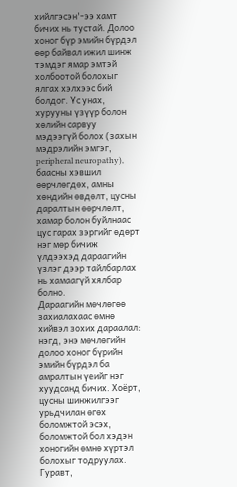хийлгэсэн'-ээ хамт бичих нь тустай. Долоо хоног бүр эмийн бүрдэл өөр байвал ижил шинж тэмдэг ямар эмтэй холбоотой болохыг ялгах хэлхээс бий болдог. Үс унах, хурууны үзүүр болон хөлийн сарвуу мэдээгүй болох (захын мэдрэлийн эмгэг, peripheral neuropathy), баасны хэвшил өөрчлөгдөх, амны хөндийн өвдөлт, цусны даралтын өөрчлөлт, хамар болон буйлнаас цус гарах зэргийг өдөрт нэг мөр бичиж үлдээхэд дараагийн үзлэг дээр тайлбарлах нь хамаагүй хялбар болно.
Дараагийн мөчлөгөө захиалахаас өмнө хийвэл зохих дараалал: нэгд, энэ мөчлөгийн долоо хоног бүрийн эмийн бүрдэл ба амралтын үеийг нэг хуудсанд бичих. Хоёрт, цусны шинжилгээг урьдчилан өгөх боломжтой эсэх, боломжтой бол хэдэн хоногийн өмнө хүртэл болохыг тодруулах. Гуравт,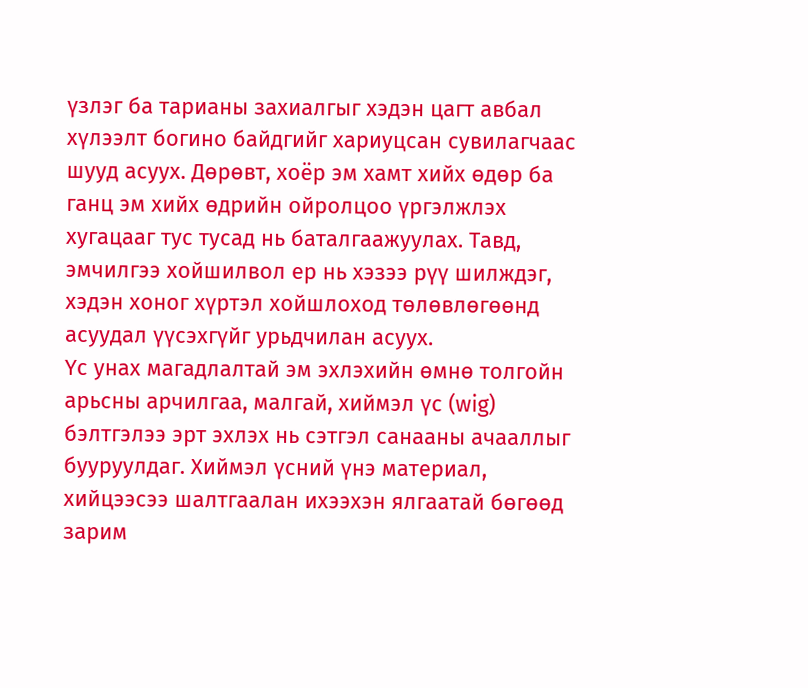үзлэг ба тарианы захиалгыг хэдэн цагт авбал хүлээлт богино байдгийг хариуцсан сувилагчаас шууд асуух. Дөрөвт, хоёр эм хамт хийх өдөр ба ганц эм хийх өдрийн ойролцоо үргэлжлэх хугацааг тус тусад нь баталгаажуулах. Тавд, эмчилгээ хойшилвол ер нь хэзээ рүү шилждэг, хэдэн хоног хүртэл хойшлоход төлөвлөгөөнд асуудал үүсэхгүйг урьдчилан асуух.
Үс унах магадлалтай эм эхлэхийн өмнө толгойн арьсны арчилгаа, малгай, хиймэл үс (wig) бэлтгэлээ эрт эхлэх нь сэтгэл санааны ачааллыг бууруулдаг. Хиймэл үсний үнэ материал, хийцээсээ шалтгаалан ихээхэн ялгаатай бөгөөд зарим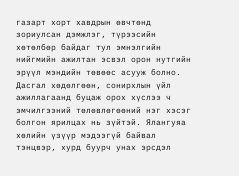газарт хорт хавдрын өвчтөнд зориулсан дэмжлэг, түрээсийн хөтөлбөр байдаг тул эмнэлгийн нийгмийн ажилтан эсвэл орон нутгийн эрүүл мэндийн төвөөс асууж болно. Дасгал хөдөлгөөн, сонирхлын үйл ажиллагаанд буцаж орох хүслээ ч эмчилгээний төлөвлөгөөний нэг хэсэг болгон ярилцах нь зүйтэй. Ялангуяа хөлийн үзүүр мэдээгүй байвал тэнцвэр, хурд буурч унах эрсдэл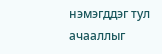нэмэгддэг тул ачааллыг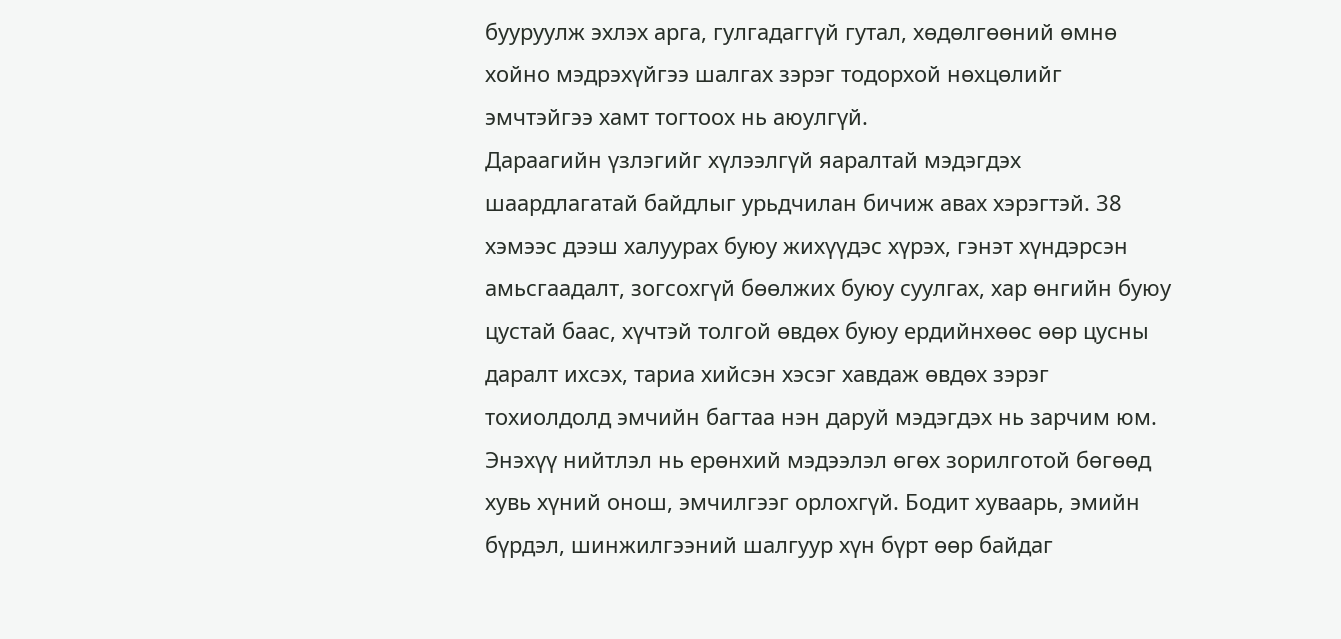бууруулж эхлэх арга, гулгадаггүй гутал, хөдөлгөөний өмнө хойно мэдрэхүйгээ шалгах зэрэг тодорхой нөхцөлийг эмчтэйгээ хамт тогтоох нь аюулгүй.
Дараагийн үзлэгийг хүлээлгүй яаралтай мэдэгдэх шаардлагатай байдлыг урьдчилан бичиж авах хэрэгтэй. 38 хэмээс дээш халуурах буюу жихүүдэс хүрэх, гэнэт хүндэрсэн амьсгаадалт, зогсохгүй бөөлжих буюу суулгах, хар өнгийн буюу цустай баас, хүчтэй толгой өвдөх буюу ердийнхөөс өөр цусны даралт ихсэх, тариа хийсэн хэсэг хавдаж өвдөх зэрэг тохиолдолд эмчийн багтаа нэн даруй мэдэгдэх нь зарчим юм.
Энэхүү нийтлэл нь ерөнхий мэдээлэл өгөх зорилготой бөгөөд хувь хүний онош, эмчилгээг орлохгүй. Бодит хуваарь, эмийн бүрдэл, шинжилгээний шалгуур хүн бүрт өөр байдаг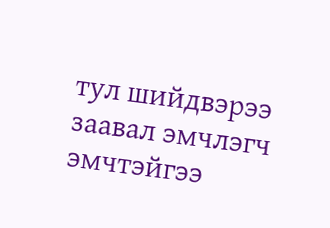тул шийдвэрээ заавал эмчлэгч эмчтэйгээ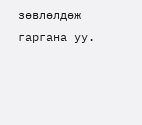зөвлөлдөж гаргана уу.